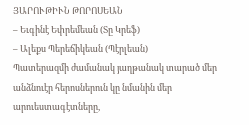ՅԱՐՈՒԹԻՒՆ ԹՈՐՈՍԵԱՆ
– Եւգինէ Եփրեմեան (Տը Կրեֆ)
– Ալեքս Պերեճիկեան (Պէրլեան)
Պատերազմի ժամանակ յաղթանակ տարած մեր անձնուէր հերոսներուն կը նմանին մեր արուեստագէտները,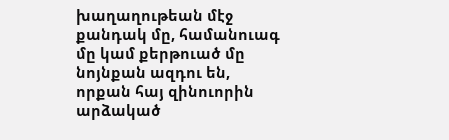խաղաղութեան մէջ քանդակ մը, համանուագ մը կամ քերթուած մը նոյնքան ազդու են, որքան հայ զինուորին արձակած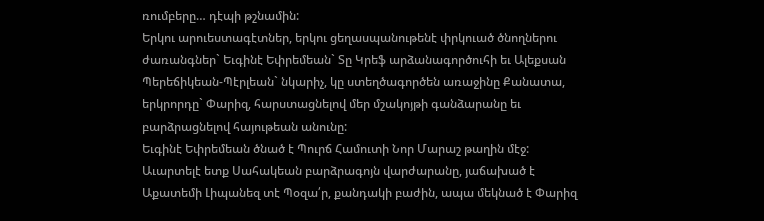ռումբերը… դէպի թշնամին:
Երկու արուեստագէտներ, երկու ցեղասպանութենէ փրկուած ծնողներու ժառանգներ` Եւգինէ Եփրեմեան` Տը Կրեֆ արձանագործուհի եւ Ալեքսան Պերեճիկեան-Պէրլեան` նկարիչ, կը ստեղծագործեն առաջինը Քանատա, երկրորդը` Փարիզ, հարստացնելով մեր մշակոյթի գանձարանը եւ բարձրացնելով հայութեան անունը:
Եւգինէ Եփրեմեան ծնած է Պուրճ Համուտի Նոր Մարաշ թաղին մէջ: Աւարտելէ ետք Սահակեան բարձրագոյն վարժարանը, յաճախած է Աքատեմի Լիպանեզ տէ Պօզա՛ր, քանդակի բաժին, ապա մեկնած է Փարիզ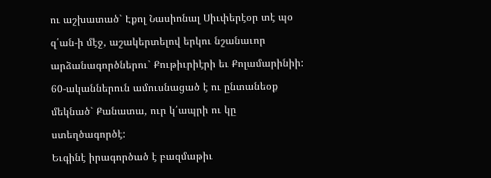ու աշխատած` Էքոլ Նասիոնալ Սիւփերէօր տէ պօ զ՛ան-ի մէջ, աշակերտելով երկու նշանաւոր արձանագործներու` Քութիւրիէրի եւ Քոլամարինիի:
60-ականներուն ամուսնացած է ու ընտանեօք մեկնած` Քանատա, ուր կ՛ապրի ու կը ստեղծագործէ:
Եւգինէ իրագործած է բազմաթիւ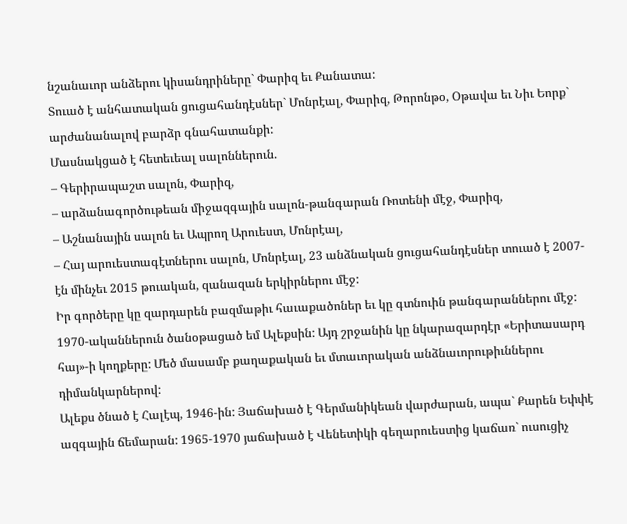նշանաւոր անձերու կիսանդրիները` Փարիզ եւ Քանատա:
Տուած է անհատական ցուցահանդէսներ` Մոնրէալ, Փարիզ, Թորոնթօ, Օթավա եւ Նիւ Եորք` արժանանալով բարձր գնահատանքի:
Մասնակցած է հետեւեալ սալոններուն.
– Գերիրապաշտ սալոն, Փարիզ,
– արձանագործութեան միջազգային սալոն-թանգարան Ռոտենի մէջ, Փարիզ,
– Աշնանային սալոն եւ Ապրող Արուեստ, Մոնրէալ,
– Հայ արուեստագէտներու սալոն, Մոնրէալ, 23 անձնական ցուցահանդէսներ տուած է 2007-էն մինչեւ 2015 թուական, զանազան երկիրներու մէջ:
Իր գործերը կը զարդարեն բազմաթիւ հաւաքածոներ եւ կը գտնուին թանգարաններու մէջ:
1970-ականներուն ծանօթացած եմ Ալեքսին: Այդ շրջանին կը նկարազարդէր «Երիտասարդ հայ»-ի կողքերը: Մեծ մասամբ քաղաքական եւ մտաւորական անձնաւորութիւններու դիմանկարներով:
Ալեքս ծնած է Հալէպ, 1946-ին: Յաճախած է Գերմանիկեան վարժարան, ապա` Քարեն Եփփէ ազգային ճեմարան: 1965-1970 յաճախած է Վենետիկի գեղարուեստից կաճառ` ուսուցիչ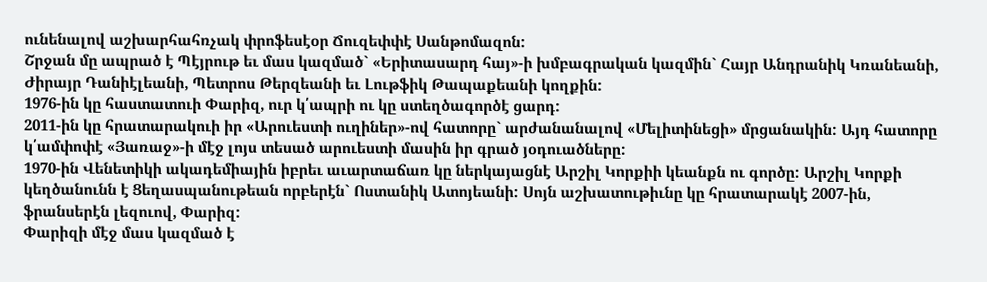ունենալով աշխարհահռչակ փրոֆեսէօր Ճուզեփփէ Սանթոմազոն:
Շրջան մը ապրած է Պէյրութ եւ մաս կազմած` «Երիտասարդ հայ»-ի խմբագրական կազմին` Հայր Անդրանիկ Կռանեանի, Ժիրայր Դանիէլեանի, Պետրոս Թերզեանի եւ Լութֆիկ Թապաքեանի կողքին:
1976-ին կը հաստատուի Փարիզ, ուր կ՛ապրի ու կը ստեղծագործէ ցարդ:
2011-ին կը հրատարակուի իր «Արուեստի ուղիներ»-ով հատորը` արժանանալով «Մելիտինեցի» մրցանակին: Այդ հատորը կ՛ամփոփէ «Յառաջ»-ի մէջ լոյս տեսած արուեստի մասին իր գրած յօդուածները:
1970-ին Վենետիկի ակադեմիային իբրեւ աւարտաճառ կը ներկայացնէ Արշիլ Կորքիի կեանքն ու գործը: Արշիլ Կորքի կեղծանունն է Ցեղասպանութեան որբերէն` Ոստանիկ Ատոյեանի: Սոյն աշխատութիւնը կը հրատարակէ 2007-ին, ֆրանսերէն լեզուով, Փարիզ:
Փարիզի մէջ մաս կազմած է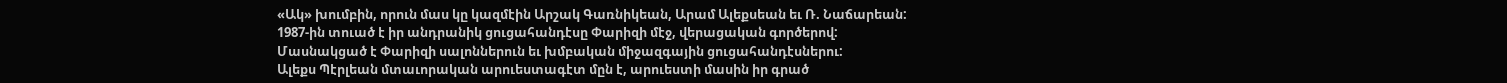«Ակ» խումբին, որուն մաս կը կազմէին Արշակ Գառնիկեան, Արամ Ալեքսեան եւ Ռ. Նաճարեան:
1987-ին տուած է իր անդրանիկ ցուցահանդէսը Փարիզի մէջ, վերացական գործերով: Մասնակցած է Փարիզի սալոններուն եւ խմբական միջազգային ցուցահանդէսներու:
Ալեքս Պէրլեան մտաւորական արուեստագէտ մըն է, արուեստի մասին իր գրած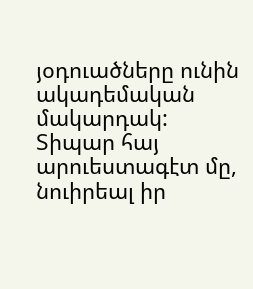յօդուածները ունին ակադեմական մակարդակ:
Տիպար հայ արուեստագէտ մը, նուիրեալ իր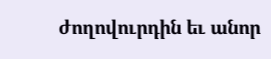ժողովուրդին եւ անոր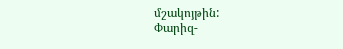մշակոյթին:
Փարիզ-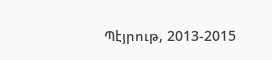Պէյրութ, 2013-2015